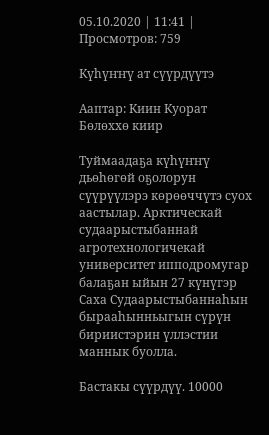05.10.2020 | 11:41 | Просмотров: 759

Күһүҥҥү ат сүүрдүүтэ

Ааптар: Киин Куорат
Бөлөххө киир

Туймаадаҕа күһүҥҥү дьөһөгөй оҕолорун сүүрүүлэрэ көрөөччүтэ суох аастылар. Арктическай судаарыстыбаннай агротехнологичекай университет ипподромугар балаҕан ыйын 27 күнүгэр Саха Судаарыстыбаннаһын бырааһынньыгын сүрүн бириистэрин үллэстии маннык буолла.

Бастакы сүүрдүү. 10000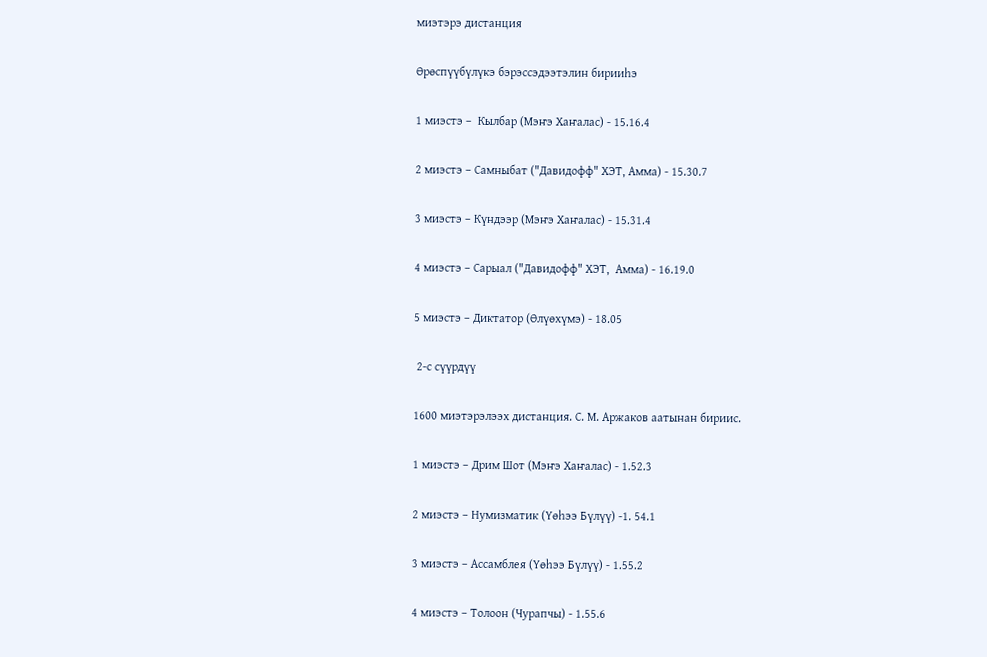миэтэрэ дистанция

Өрөспүүбүлүкэ бэрэссэдээтэлин бирииһэ

1 миэстэ –  Кылбар (Мэҥэ Хаҥалас) - 15.16.4

2 миэстэ – Самныбат ("Давидофф" ХЭТ, Амма) - 15.30.7

3 миэстэ – Күндээр (Мэҥэ Хаҥалас) - 15.31.4

4 миэстэ – Сарыал ("Давидофф" ХЭТ,  Амма) - 16.19.0

5 миэстэ – Диктатор (Өлүөхүмэ) - 18.05

 2-с сүүрдүү

1600 миэтэрэлээх дистанция. С. М. Аржаков аатынан бириис.

1 миэстэ – Дрим Шот (Мэҥэ Хаҥалас) - 1.52.3

2 миэстэ – Нумизматик (Үөһээ Бүлүү) -1. 54.1

3 миэстэ – Ассамблея (Үөһээ Бүлүү) - 1.55.2

4 миэстэ – Толоон (Чурапчы) - 1.55.6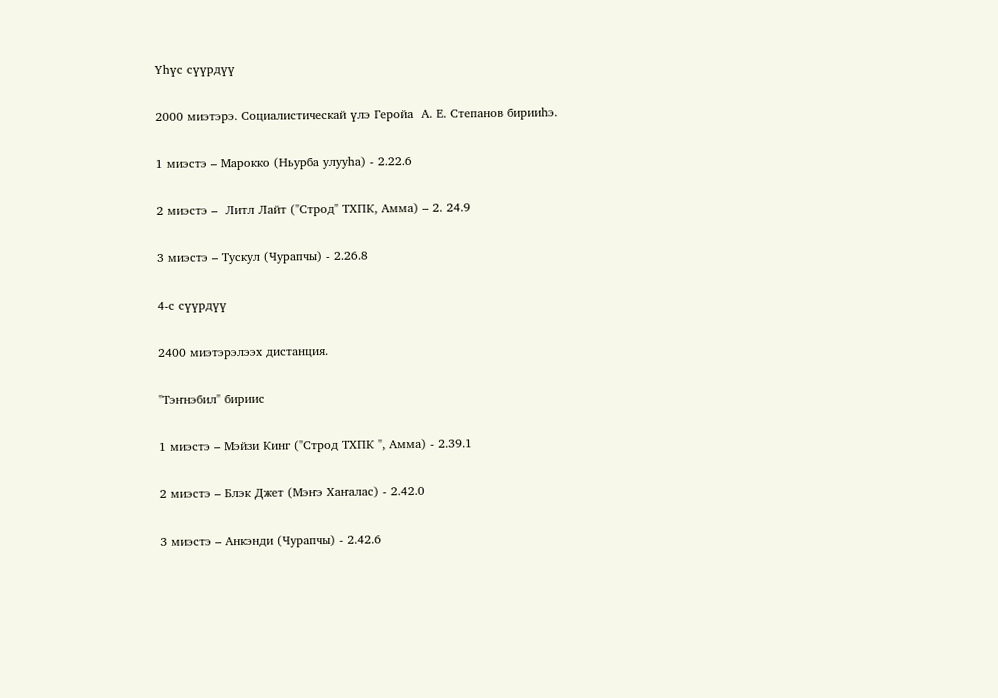Үһүс сүүрдүү

2000 миэтэрэ. Социалистическай үлэ Геройа  А. Е. Степанов бирииһэ.

1 миэстэ – Марокко (Ньурба улууһа) - 2.22.6

2 миэстэ –  Литл Лайт ("Строд" ТХПК, Амма) – 2. 24.9

3 миэстэ – Тускул (Чурапчы) - 2.26.8

4-с сүүрдүү

2400 миэтэрэлээх дистанция.

"Тэҥнэбил" бириис

1 миэстэ – Мэйзи Кинг ("Строд ТХПК ", Амма) - 2.39.1

2 миэстэ – Блэк Джет (Мэҥэ Хаҥалас) - 2.42.0

3 миэстэ – Анкэнди (Чурапчы) - 2.42.6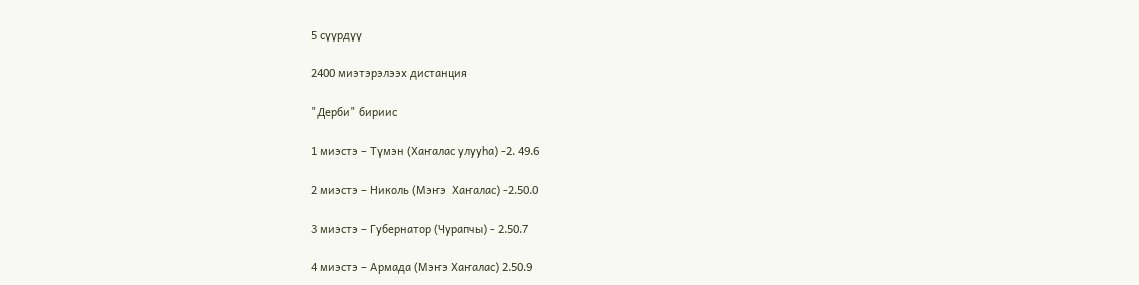5 сүүрдүү

2400 миэтэрэлээх дистанция

"Дерби" бириис

1 миэстэ – Түмэн (Хаҥалас улууһа) -2. 49.6

2 миэстэ – Николь (Мэҥэ  Хаҥалас) -2.50.0

3 миэстэ – Губернатор (Чурапчы) - 2.50.7

4 миэстэ – Армада (Мэҥэ Хаҥалас) 2.50.9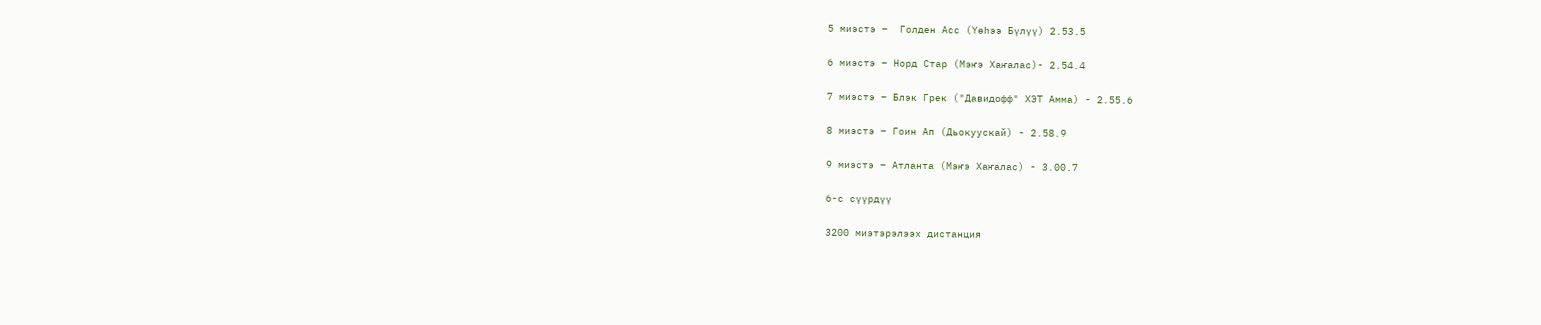5 миэстэ –  Голден Асс (Үөһээ Бүлүү) 2.53.5

6 миэстэ – Норд Стар (Мэҥэ Хаҥалас)- 2.54.4

7 миэстэ – Блэк Грек ("Давидофф" ХЭТ Амма) - 2.55.6

8 миэстэ – Гоин Ап (Дьокуускай) - 2.58.9

9 миэстэ – Атланта (Мэҥэ Хаҥалас) - 3.00.7

6-с сүүрдүү

3200 миэтэрэлээх дистанция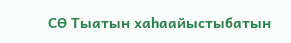СӨ Тыатын хаһаайыстыбатын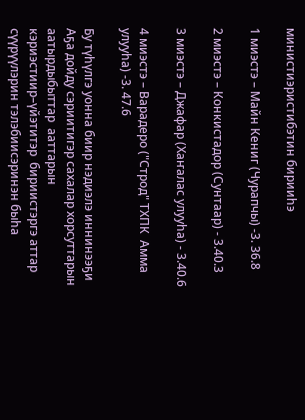министиэристибэтин бирииһэ

1 миэстэ – Майн Кениг (Чурапчы) -3. 36.8

2 миэстэ – Конкистадор (Сунтаар) - 3.40.3

3 миэстэ – Джафар (Хаҥалас улууһа) - 3.40.6

4 миэстэ – Варадеро ("Строд" ТХПК  Амма улууһа) -3. 47.6

Бу түһүлгэ уонна биир нэдиэлэ иннинээҕи Аҕа дойду сэриитигэр сахалар хорсуттарын аатырдыбыттар  ааттарын кэриэстиир–үйэтитэр  бириистэргэ аттар сүүрүүлэрин тэлэбиисэринэн быһа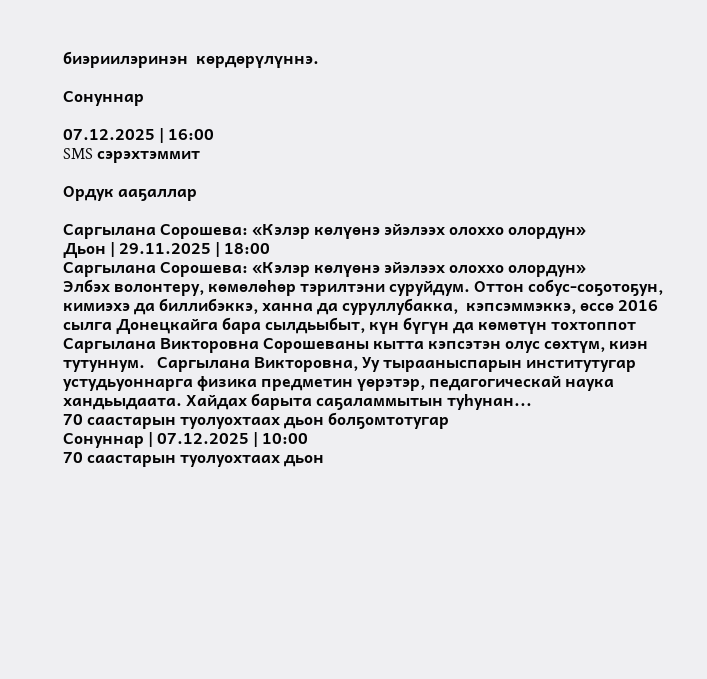биэриилэринэн  көрдөрүлүннэ.

Сонуннар

07.12.2025 | 16:00
SMS сэрэхтэммит

Ордук ааҕаллар

Саргылана Сорошева: «Кэлэр көлүөнэ эйэлээх олоххо олордун»
Дьон | 29.11.2025 | 18:00
Саргылана Сорошева: «Кэлэр көлүөнэ эйэлээх олоххо олордун»
Элбэх волонтеру, көмөлөһөр тэрилтэни суруйдум. Оттон собус-соҕотоҕун, кимиэхэ да биллибэккэ, ханна да суруллубакка,  кэпсэммэккэ, өссө 2016 сылга Донецкайга бара сылдьыбыт, күн бүгүн да көмөтүн тохтоппот Саргылана Викторовна Сорошеваны кытта кэпсэтэн олус сөхтүм, киэн тутуннум.   Саргылана Викторовна, Уу тырааныспарын институтугар устудьуоннарга физика предметин үөрэтэр, педагогическай наука хандьыдаата. Хайдах барыта саҕаламмытын туһунан...
70 саастарын туолуохтаах дьон болҕомтотугар
Сонуннар | 07.12.2025 | 10:00
70 саастарын туолуохтаах дьон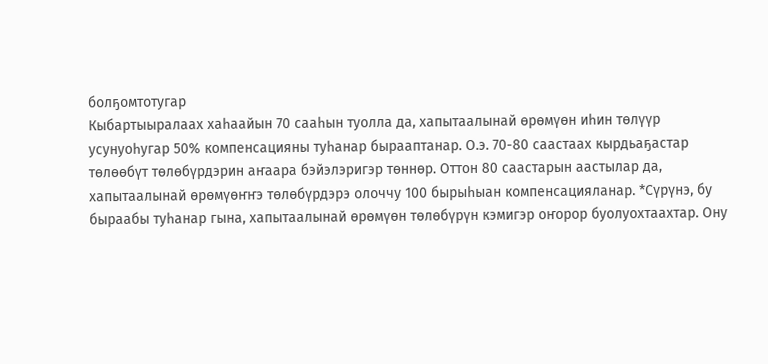болҕомтотугар
Кыбартыыралаах хаһаайын 70 сааһын туолла да, хапытаалынай өрөмүөн иһин төлүүр усунуоһугар 50% компенсацияны туһанар бырааптанар. О.э. 70-80 саастаах кырдьаҕастар төлөөбүт төлөбүрдэрин аҥаара бэйэлэригэр төннөр. Оттон 80 саастарын аастылар да, хапытаалынай өрөмүөҥҥэ төлөбүрдэрэ олоччу 100 бырыһыан компенсацияланар. *Сүрүнэ, бу быраабы туһанар гына, хапытаалынай өрөмүөн төлөбүрүн кэмигэр оҥорор буолуохтаахтар. Ону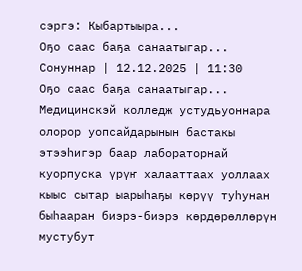сэргэ: Кыбартыыра...
Оҕо саас баҕа санаатыгар...
Сонуннар | 12.12.2025 | 11:30
Оҕо саас баҕа санаатыгар...
Медицинскэй колледж устудьуоннара олорор уопсайдарынын бастакы этээһигэр баар лабораторнай куорпуска үрүҥ халааттаах уоллаах кыыс сытар ыарыһаҕы көрүү туһунан быһааран биэрэ-биэрэ көрдөрөллөрүн мустубут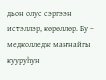дьон олус сэргээн истэллэр, көрөллөр. Бу – медколледж маҥнайгы кууруһун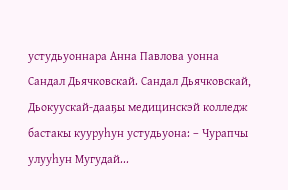устудьуоннара Анна Павлова уонна Сандал Дьячковскай. Сандал Дьячковскай, Дьокуускай-дааҕы медицинскэй колледж бастакы кууруһун устудьуона: – Чурапчы улууһун Мугудай...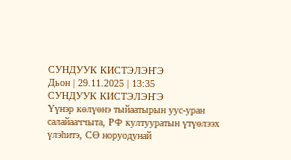СУНДУУК КИСТЭЛЭҤЭ
Дьон | 29.11.2025 | 13:35
СУНДУУК КИСТЭЛЭҤЭ
Үүнэр көлүөнэ тыйаатырын уус-уран салайааччыта, РФ култууратын үтүөлээх үлэһитэ, СӨ норуодунай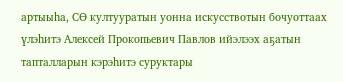артыыһа, СӨ култууратын уонна искусствотын бочуоттаах үлэһитэ Алексей Прокопьевич Павлов ийэлээх аҕатын тапталларын кэрэһитэ суруктары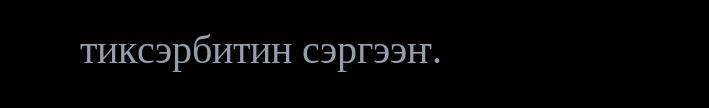тиксэрбитин сэргээҥ.